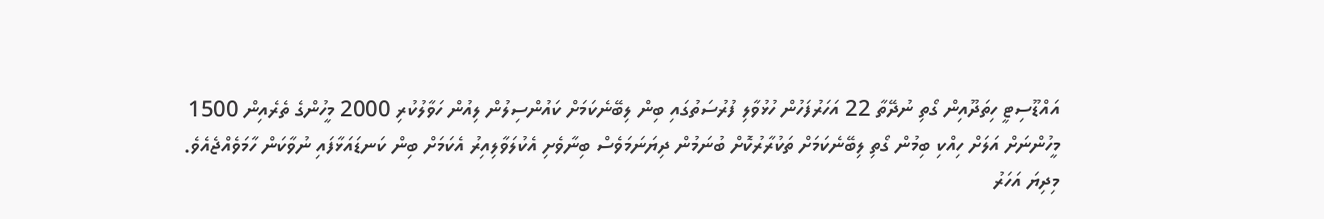އައްޑޫސިޓީ ހިތަދޫއިން ގޯތި ނުދޭތާ 22 އަހަރުފަހުން ހުޅުވާލި ފުރުސަތުގައި ބިން ލިބޭނެކަމަށް ކައުންސިލުން ލިއުން ހަވާލުކުރި 2000 މީހުންގެ ތެރެއިން 1500 މީހުންނަށް އަލަށް ހިއްކި ބިމުން ގޯތި ލިބޭނެކަމަށް ތަކުރާރުކޮށް ބުނަމުން ދިޔަނަމަވެސް ބިނާވެށި އެކުލަވާލިއިރު އެކަމަށް ބިން ކަނޑައަޅާފައި ނުވާކަން ހާމަވެއްޖެއެވެ.
މިދިޔަ އަހަރު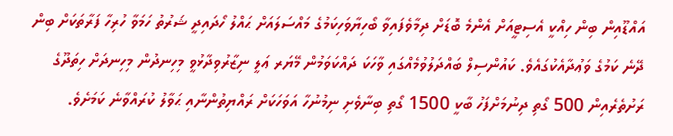އައްޑޫއިން ބިން ހިއްކީ އެސިޓީއަށް އެންމެ ބޮޑަށް ދިމާވެފައިވާ ބޯހިޔާވަހިކަމުގެ މައްސަލައަށް ޙައްލު ހޯދައިދީ ޝަރުތު ހަމަވާ ހުރިހާ ފަރާތަކަށް ބިން ދޭނެ ކަމުގެ ވަޢުދާއެކުގައެވެ. ކައުންސިލް ބައްދަލުވުމެއްގައި ވާހަކަ ދައްކަވަމުން މޭޔަރ ޢަލީ ނިޒާރުވިދާޅުވީ މިހިނދުން މިހިނދަށް ހިތަދޫގެ ރަށުތެރެއިން 500 ގޯތި ދިނުމަށްފަހު ބާކީ 1500 ގޯތި ބިނާވެށި ނިމުނުހާ އަވަހަކަށް ރައްޔިތުންނާއި ޙަވާލު ކުރައްވާނެ ކަމަށެވެ.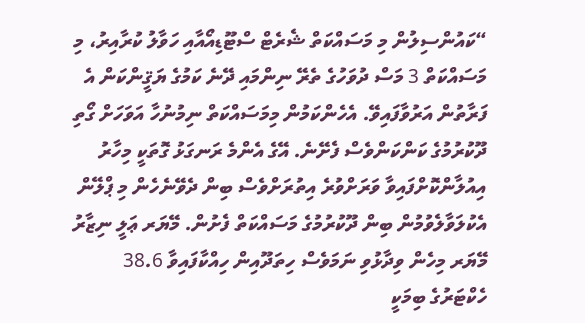“ކައުންސިލުން މި މަސައްކަތް ޝެރެޓް ސްޓޫޑިއޯއާއި ހަވާލު ކުރާއިރު، މި މަސައްކަތް 3 މަސް ދުވަހުގެ ތެރޭ ނިންމައި ދޭނެ ކަމުގެ ޔަޤީންކަން އެ ފަރާތުން އަރުވާފައިވޭ. އެހެންކަމުން މިމަސައްކަތް ނިމުނުހާ އަވަހަށް ގޯތި ދޫކުރުމުގެ ކަންކަންވެސް ފެށޭނެ. އޭގެ އެންމެ ރަނގަޅު ގޮތަކީ މިހާރު އިއުލާންކޮށްފައިވާ ވަރަށްވުރެ އިތުރަށްވެސް ބިން ދެވޭނެހެން މި ޕްލޭން އެކުލަވާލެވުމުން ބިން ދޫކުރުމުގެ މަސައްކަތް ފެށުން. މޭޔަރ ޢަލީ ނިޒާރު
މޭޔަރ މިހެން ވިދާޅުވި ނަމަވެސް ހިތަދޫއިން ހިއްކާފައިވާ 38.6 ހެކްޓަރުގެ ބިމަކީ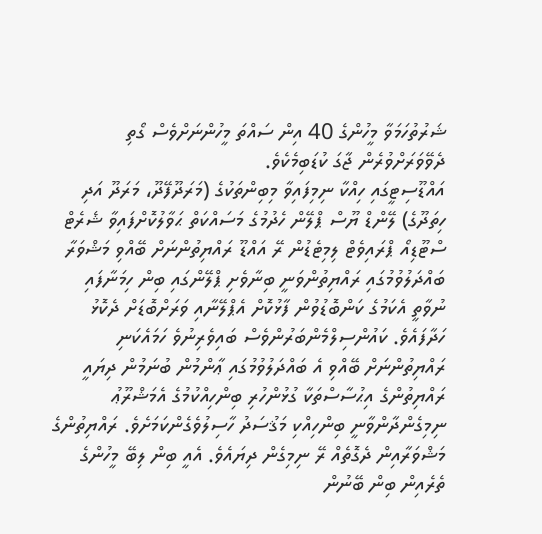ޝަރުތުހަމަވާ މީހުންގެ 40 އިން ސައްތަ މީހުންނަށްވެސް ގޯތި ދެވޭވަރަށްވުރެން ޖާގަ ކުޑަބިމެކެވެ.
އައްޑޫސިޓީގައި ހިއްކާ ނިމިފައިވާ މިބިންތަކުގެ (މަރަދޫފޭދޫ، މަރަދޫ އަދި ހިތަދޫގެ) ލޭންޑް ޔޫސް ޕްލޭން ހެދުމުގެ މަސައްކަތް ޙަވާލުކޮށްފައިވާ ޝެރެޓް ސްޓޫޑިއޯ ޕްރައިވެޓް ލިމިޓެޑުން ރޭ އައްޑޫ ރައްޔިތުންނަށް ބޭއްވި މަޝްވަރާ ބައްދަލުވުމުގައި ރައްޔިތުންވަނީ ބިނާވެށި ޕްލޭންގައި ބިން ހިމަނާފައި ނުވާތީ އެކަމުގެ ކަންބޮޑުވުން ފާޅުކޮށް އެޕްލޭނާއި ވަރަށްބޮޑަށް ދެކޮޅު ހަދާފައެވެ. ކައުންސިލްމެންބަރުންވެސް ބައިވެރިނުވެ ހަމައެކަނި ރައްޔިތުންނަށް ބޭއްވި އެ ބައްދަލުވުމުގައި ޢާންމުން ބުނަމުން ދިޔައީ ރައްޔިތުންގެ އިޙުސާސްތަކާ ގުޅުންހުރި ބިންހިއްކުމުގެ އެމަޝްރޫޢު ނިމިގެންދާންވާނީ ބިންހިއްކި މަޤުސަދު ހާސިލުވެގެންކަމަށެވެ. ރައްޔިތުންގެ މަޝްވަރާއިން ދެގޮތެއް ރޭ ނިމިގެން ދިޔައެވެ. އެއީ ބިން ލިބޭ މީހުންގެ ތެރެއިން ބިން ބޭނުން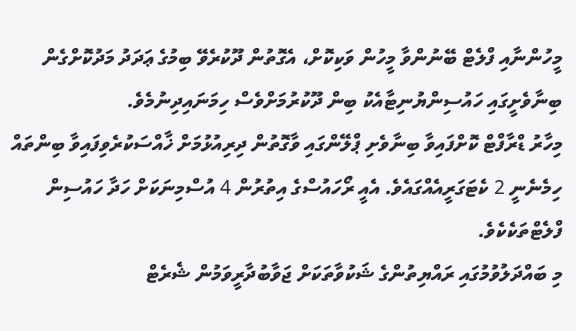މީހުންނާއި ފްލެޓް ބޭނުންވާ މީހުން ވަކިކޮށް، އެގޮތުން ދޫކުރެވޭ ބިމުގެ ޢަދަދު މަދުކޮށްގެން ބިނާވެށީގައި ހައުސިންޔުނިޓާއެކު ބިން ދޫކުރުމަށްވެސް ހިމަނައިދިނުމެވެ.
މިހާރު ޑްރާފްޓް ކޮށްފައިވާ ބިނާވެށި ޕްލޭންގައި ވާގޮތުން ދިރިއުޅުމަށް ޚާއްސަކުރެވިފައިވާ ބިންތައް ހިމެނެނީ 2 ކެޓަގަރީއެއްގައެވެ. އެއީ ރޯހައުސްގެ އިތުރުން 4 އުސްމިނަކަށް ހަދާ ހައުސިން ފްލެޓްތަކެކެވެ.
މި ބައްދަލުވުމުގައި ރައްޔިތުންގެ ޝަކުވާތަކަށް ޖަވާބުދާރީވަމުން ޝެރެޓް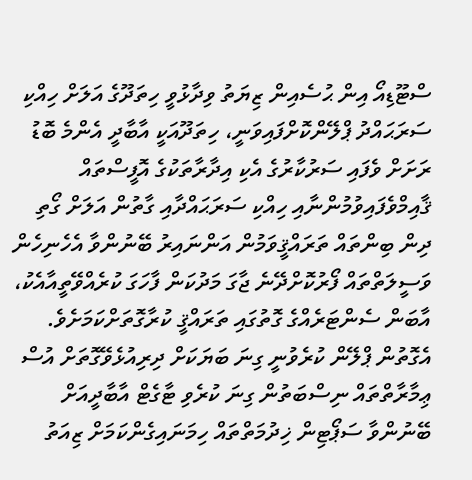ސްޓޫޑިއޯ އިން ޙުސެއިން ޒިޔަތު ވިދާޅުވީ ހިތަދޫގެ އަލަށް ހިއްކި ސަރަޙައްދު ޕްލޭންކޮށްފައިވަނީ، ހިތަދޫއަކީ އާބާދީ އެންމެ ބޮޑު ރަށަށް ވެފައި ސަރުކާރުގެ އެކި އިދާރާތަކުގެ އޮފީސްތައް ޤާއިމްވެފައިވުމުންނާއި ހިއްކި ސަރަޙައްދާއި ގާތުން އަލަށް ގޯތި ދިން ބިންތައް ތަރައްޤީވަމުން އަންނައިރު ބޭނުންވާ އެހެނިހެން ވަސީލަތްތައް ފޯރުކޮށްދޭނެ ޖާގަ މަދުކަން ފާހަގަ ކުރެއްވޭތީއާއެކު، އާބަން ސެންޓަރެއްގެ ގޮތުގައި ތަރައްޤީ ކުރާގޮތަށްކަމަށެވެ. އެގޮތުން ޕްލޭން ކުރެވުނީ ގިނަ ބަޔަކަށް ދިރިއުޅެވޭގޮތަށް އުސް ޢިމާރާތްތައް ނިސްބަތުން ގިނަ ކުރެވި ޓާގެޓް އާބާދީއަށް ބޭނުންވާ ސަޕޯޓިން ޚިދުމަތްތައް ހިމަނައިގެންކަމަށް ޒިއަތު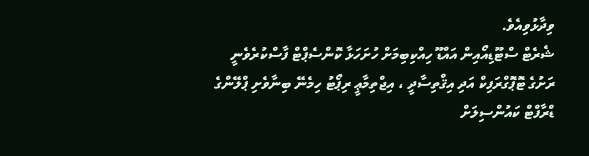ވިދާޅުވިއެވެ.
ޝެރެޓް ސްޓޫޑިއޯއިން އައްޑޫ ހިއްކިބިމަށް ހުށަހަޅާ ކޮންސެޕްޓް ފާސްކުރެވެނީ ރަށުގެ ޓޮޕޮގްރަފިކް އަދި އިޤްތިސާދީ ، އިޖްތިމާޢީ ރިޕޯޓު ހިމެނޭ ބިނާވެށި ޕްލޭންގެ ޑްރާފްޓް ކައުންސިލަށް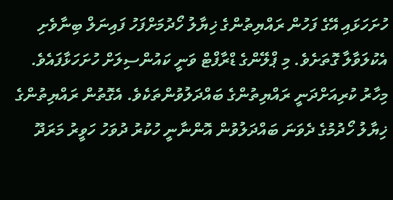ހުށަހަޅައި އޭގެ ފަހުން ރައްޔިތުންގެ ޚިޔާލު ހޯދުމަށްފަހު ފައިނަލް ބިނާވެށި އެކުލަވާލާ ގޮތަށެވެ. މި ޕްލޭންގެ ޑްރާފްޓް ވަނީ ކައުންސިލަށް ހުށަހަޅާފައެވެ. މިހާރު ކުރިއަށްދަނީ ރައްޔިތުންގެ ބައްދަލުވުންތަކެވެ. އެގޮތުން ރައްޔިތުންގެ ޚިޔާލު ހޯދުމުގެ ދެވަނަ ބައްދަލުވުން އޮންނާނީ ހުކުރު ދުވަހު ހަވީރު މަރަދޫ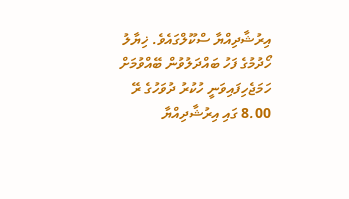އިރުޝާދިއްޔާ ސްކޫލްގައެވެ. ޚިޔާލު ހޯދުމުގެ ފަހު ބައްދަލުވުން ބޭއްވުމަށް ހަމަޖެހިފައިވަނީ ހުކުރު ދުވަހުގެ ރޭ 8.00 ގައި އިރުޝާދިއްޔާ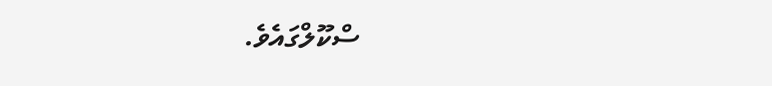ސްކޫލްގައެވެ.